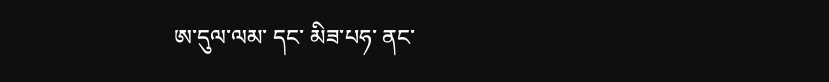ཨ་དུལ་ལམ་ དང་ མིཟ་པཧ་ ནང་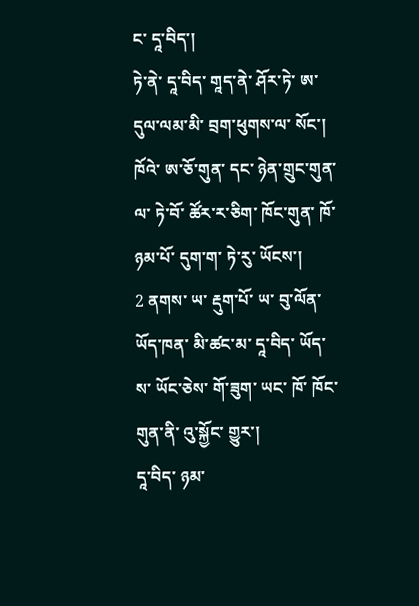ང་ དཱ་བིད་།
ཏེ་ནེ་ དཱ་བིད་ གཱད་ནེ་ ཤོར་ཏེ་ ཨ་དུལ་ལམ་མི་ བྲག་ཕུགས་ལ་ སོང་།
ཁོའེ་ ཨ་ཅོ་གུན་ དང་ ཉེན་གྲུང་གུན་ལ་ ཏེ་བོ་ ཚོར་ར་ཅིག་ ཁོང་གུན་ ཁོ་ ཉམ་པོ་ དུག་ག་ ཏེ་རུ་ ཡོངས་།
2 ནགས་ ཡ་ རྡུག་པོ་ ཡ་ བུ་ལོན་ ཡོད་ཁན་ མི་ཚང་མ་ དཱ་བིད་ ཡོད་ས་ ཡོང་ཅེས་ གོ་ཟུག་ ཡང་ ཁོ་ ཁོང་གུན་ནི་ འུ་སྐྱོང་ གྱུར་།
དཱ་བིད་ ཉམ་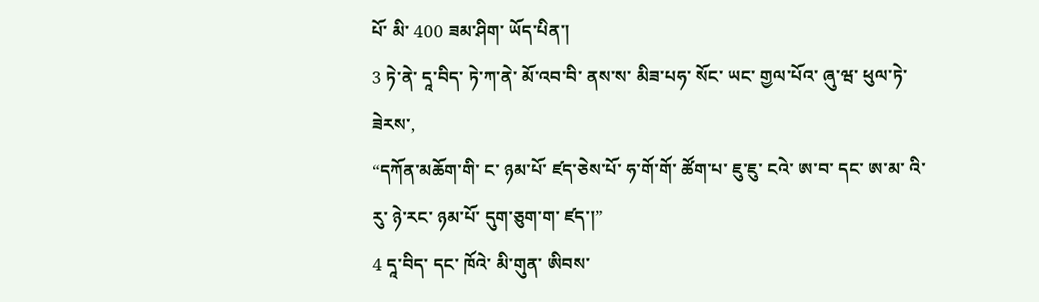པོ་ མི་ 400 ཟམ་ཤིག་ ཡོད་པིན་།
3 ཏེ་ནེ་ དཱ་བིད་ ཏེ་ཀ་ནེ་ མོ་འབ་བི་ ནས་ས་ མིཟ་པཧ་ སོང་ ཡང་ གྱལ་པོའ་ ཞུ་ཝ་ ཕུལ་ཏེ་ ཟེརས་,
“དཀོན་མཆོག་གི་ ང་ ཉམ་པོ་ ཛད་ཅེས་པོ་ ཧ་གོ་གོ་ ཚོག་པ་ ཇུ་ཇུ་ ངའེ་ ཨ་བ་ དང་ ཨ་མ་ འི་རུ་ ཉེ་རང་ ཉམ་པོ་ དུག་ཅུག་ག་ ཛད་།”
4 དཱ་བིད་ དང་ ཁོའེ་ མི་གུན་ ཨིབས་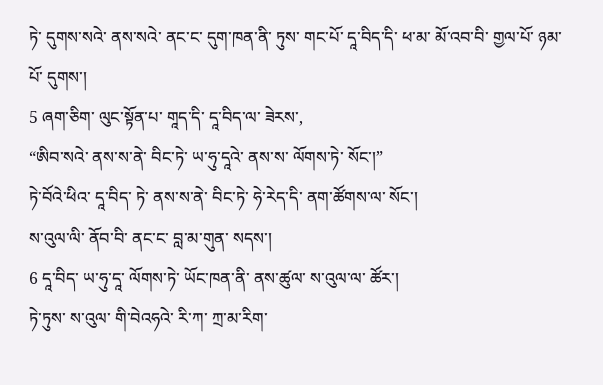ཏེ་ དུགས་སའེ་ ནས་སའེ་ ནང་ང་ དུག་ཁན་ནི་ ཏུས་ གང་པོ་ དཱ་བིད་དི་ ཕ་མ་ མོ་འབ་བི་ གྱལ་པོ་ ཉམ་པོ་ དུགས་།
5 ཞག་ཅིག་ ལུང་སྟོན་པ་ གཱད་དི་ དཱ་བིད་ལ་ ཟེརས་,
“ཨིབ་སའེ་ ནས་ས་ནེ་ བིང་ཏེ་ ཡ་ཧུ་དཱའེ་ ནས་ས་ ལོགས་ཏེ་ སོང་།”
ཏེ་བོའེ་ཕིའ་ དཱ་བིད་ ཏེ་ ནས་ས་ནེ་ བིང་ཏེ་ ཧེ་རེད་དི་ ནག་ཚོགས་ལ་ སོང་།
ས་འུལ་ལི་ ནོབ་བི་ ནང་ང་ བླ་མ་གུན་ སདས་།
6 དཱ་བིད་ ཡ་ཧུ་དཱ་ ལོགས་ཏེ་ ཡོང་ཁན་ནི་ ནས་ཚུལ་ ས་འུལ་ལ་ ཚོར་།
ཏེ་ཏུས་ ས་འུལ་ གི་བེའཧའེ་ རི་ཀ་ ཀྲ་མ་རིག་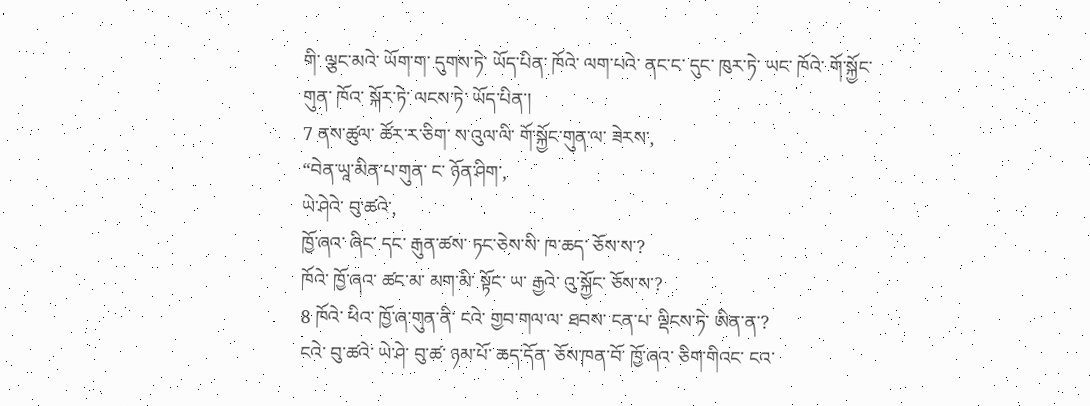གི་ ལྕང་མའེ་ ཡོག་ག་ དུགས་ཏེ་ ཡོད་པིན་ ཁོའེ་ ལག་པའེ་ ནང་ང་ དུང་ ཁུར་ཏེ་ ཡང་ ཁོའེ་ གོ་སྐྱོང་གུན་ ཁོའ་ སྐོར་ཏེ་ ལངས་ཏེ་ ཡོད་པིན་།
7 ནས་ཚུལ་ ཚོར་ར་ཅིག་ ས་འུལ་ལི་ གོ་སྐྱོང་གུན་ལ་ ཟེརས་,
“བེན་ཡཱ་མིན་པ་གུན་ ང་ ཉོན་ཤིག་,
ཡེ་ཤེའེ་ བུ་ཚའེ་,
ཁྱོ་ཞའ་ ཞིང་ དང་ རྒུན་ཚས་ ཏང་ཅེས་སི་ ཁ་ཆད་ ཅོས་ས་?
ཁོའེ་ ཁྱོ་ཞའ་ ཚང་མ་ མག་མི་ སྟོང་ ཡ་ རྒྱའེ་ འུ་སྐྱོང་ ཅོས་ས་?
8 ཁོའེ་ ཕིའ་ ཁྱོ་ཞ་གུན་ནི་ ངའེ་ གྱབ་གལ་ལ་ ཐབས་ ངན་པ་ ལྡིངས་ཏེ་ ཨིན་ན་?
ངའེ་ བུ་ཚའེ་ ཡེ་ཤེ་ བུ་ཚ་ ཉམ་པོ་ ཆད་དོན་ ཅོས་ཁན་བོ་ ཁྱོ་ཞའ་ ཅིག་གིའང་ ངའ་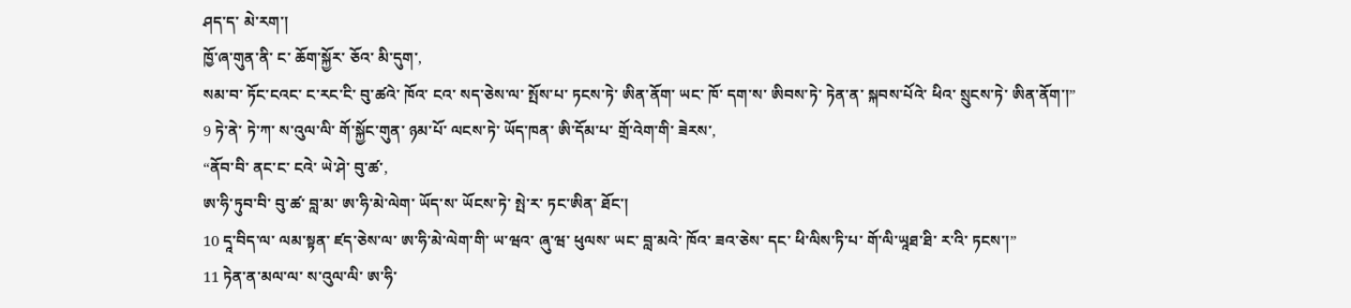ཤད་ད་ མེ་རག་།
ཁྱོ་ཞ་གུན་ནི་ ང་ ཆོག་སྐྱོར་ ཅོའ་ མི་དུག་,
སམ་བ་ ཏོང་ངའང་ ང་རང་ངི་ བུ་ཚའེ་ ཁོའ་ ངའ་ སད་ཅེས་ལ་ སྤོས་པ་ ཏངས་ཏེ་ ཨིན་ནོག་ ཡང་ ཁོ་ དག་ས་ ཨིབས་ཏེ་ ཏེན་ན་ སྐབས་པོའེ་ ཕིའ་ སྲུངས་ཏེ་ ཨིན་ནོག་།”
9 ཏེ་ནེ་ ཏེ་ཀ་ ས་འུལ་ལི་ གོ་སྐྱོང་གུན་ ཉམ་པོ་ ལངས་ཏེ་ ཡོད་ཁན་ ཨི་དོམ་པ་ གྲོ་འེག་གི་ ཟེརས་,
“ནོབ་བི་ ནང་ང་ ངའེ་ ཡེ་ཤེ་ བུ་ཚ་,
ཨ་ཧི་ཏུབ་བི་ བུ་ཚ་ བླ་མ་ ཨ་ཧི་མེ་ལེག་ ཡོད་ས་ ཡོངས་ཏེ་ སྤེ་ར་ ཏང་ཨིན་ ཐོང་།
10 དཱ་བིད་ལ་ ལམ་སྟན་ ཛད་ཅེས་ལ་ ཨ་ཧི་མེ་ལེག་གི་ ཡ་ཝའ་ ཞུ་ཝ་ ཕུལས་ ཡང་ བླ་མའེ་ ཁོའ་ ཟའ་ཅེས་ དང་ ཕི་ལིས་ཏི་པ་ གོ་ལི་ཡཱཐ་ཐི་ ར་འི་ ཏངས་།”
11 ཏེན་ན་མལ་ལ་ ས་འུལ་ལི་ ཨ་ཧི་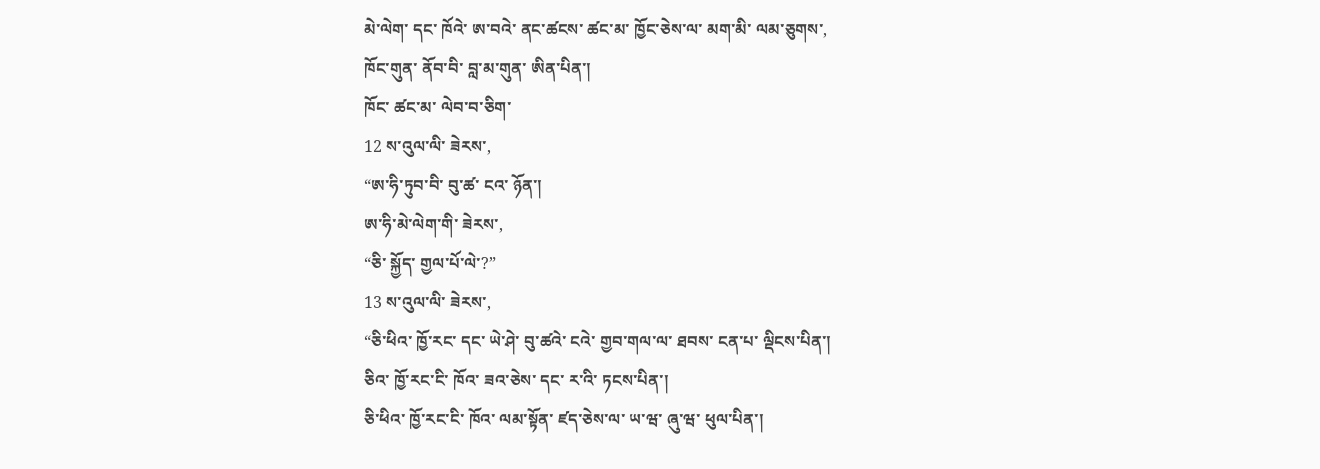མེ་ལེག་ དང་ ཁོའེ་ ཨ་བའེ་ ནང་ཚངས་ ཚང་མ་ ཁྱོང་ཅེས་ལ་ མག་མི་ ལམ་ཅུགས་,
ཁོང་གུན་ ནོབ་བི་ བླ་མ་གུན་ ཨིན་པིན་།
ཁོང་ ཚང་མ་ ལེབ་བ་ཅིག་
12 ས་འུལ་ལི་ ཟེརས་,
“ཨ་ཧི་ཏུབ་བི་ བུ་ཚ་ ངའ་ ཉོན་།
ཨ་ཧི་མེ་ལེག་གི་ ཟེརས་,
“ཅི་ སྐྱོད་ གྱལ་པོ་ལེ་?”
13 ས་འུལ་ལི་ ཟེརས་,
“ཅི་ཕིའ་ ཁྱོ་རང་ དང་ ཡེ་ཤེ་ བུ་ཚའེ་ ངའེ་ གྱབ་གལ་ལ་ ཐབས་ ངན་པ་ ལྡིངས་པིན་།
ཅིའ་ ཁྱོ་རང་ངི་ ཁོའ་ ཟའ་ཅེས་ དང་ ར་འི་ ཏངས་པིན་།
ཅི་ཕིའ་ ཁྱོ་རང་ངི་ ཁོའ་ ལམ་སྟོན་ ཛད་ཅེས་ལ་ ཡ་ཝ་ ཞུ་ཝ་ ཕུལ་པིན་།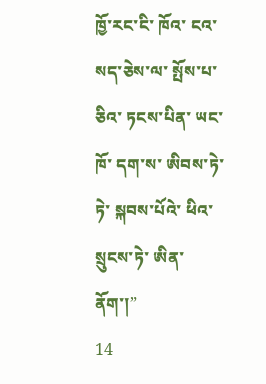ཁྱོ་རང་ངི་ ཁོའ་ ངའ་ སད་ཅེས་ལ་ སྤོས་པ་ ཅིའ་ ཏངས་པིན་ ཡང་ ཁོ་ དག་ས་ ཨིབས་ཏེ་ ཏེ་ སྐབས་པོའེ་ ཕིའ་ སྲུངས་ཏེ་ ཨིན་ནོག་།”
14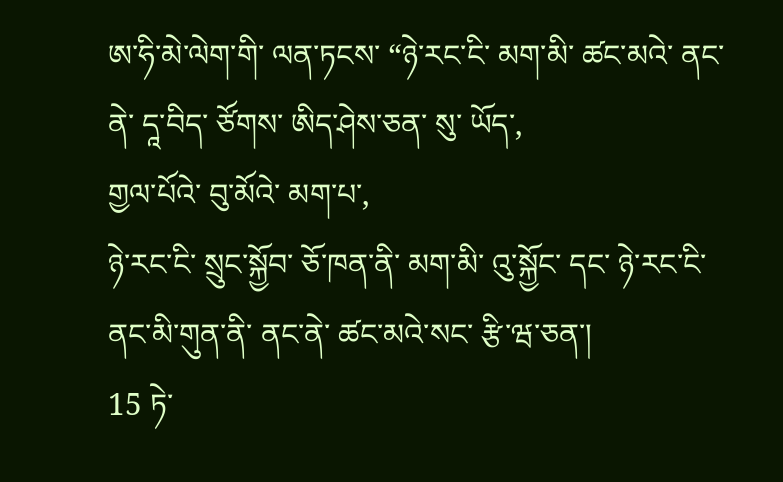ཨ་ཧི་མེ་ལེག་གི་ ལན་ཏངས་ “ཉེ་རང་ངི་ མག་མི་ ཚང་མའེ་ ནང་ནེ་ དཱ་བིད་ ཙོགས་ ཨིད་ཤེས་ཅན་ སུ་ ཡོད་,
གྱལ་པོའེ་ བུ་མོའེ་ མག་པ་,
ཉེ་རང་ངི་ སྲུང་སྐྱོབ་ ཅོ་ཁན་ནི་ མག་མི་ འུ་སྐྱོང་ དང་ ཉེ་རང་ངི་ ནང་མི་གུན་ནི་ ནང་ནེ་ ཚང་མའེ་སང་ རྩི་ཝ་ཅན་།
15 ཏེ་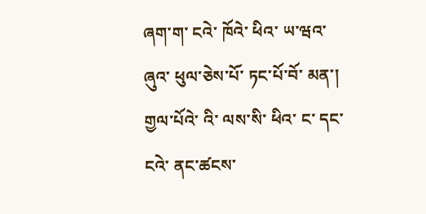ཞག་ག་ ངའེ་ ཁོའེ་ ཕིའ་ ཡ་ཝའ་ ཞུའ་ ཕུལ་ཅེས་པོ་ ཏང་པོ་བོ་ མན་།
གྱལ་པོའེ་ འི་ ལས་སི་ ཕིའ་ ང་ དང་ ངའེ་ ནང་ཚངས་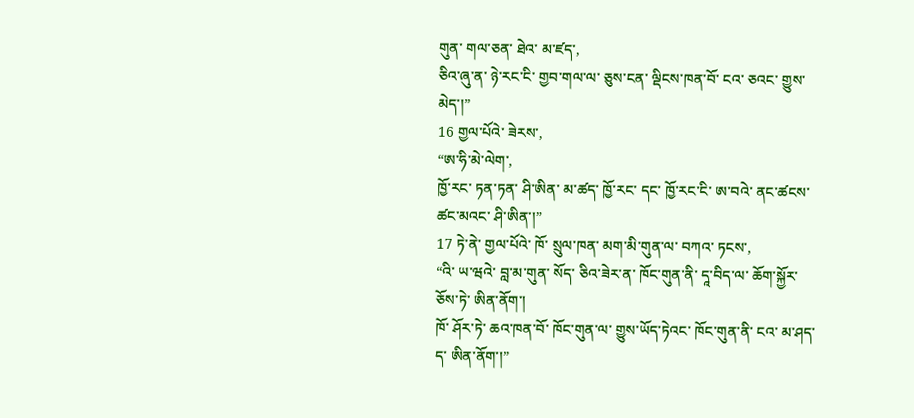གུན་ གལ་ཅན་ ཐེའ་ མ་ཛད་,
ཅིའ་ཞུ་ན་ ཉེ་རང་ངི་ གྱབ་གལ་ལ་ ཅུས་ངན་ ལྡིངས་ཁན་བོ་ ངའ་ ཅའང་ གྱུས་མེད་།”
16 གྱལ་པོའེ་ ཟེརས་,
“ཨ་ཧི་མེ་ལེག་,
ཁྱོ་རང་ ཏན་ཏན་ ཤི་ཨིན་ མ་ཚད་ ཁྱོ་རང་ དང་ ཁྱོ་རང་ངི་ ཨ་བའེ་ ནང་ཚངས་ ཚང་མའང་ ཤི་ཨིན་།”
17 ཏེ་ནེ་ གྱལ་པོའེ་ ཁོ་ སྲུལ་ཁན་ མག་མི་གུན་ལ་ བཀའ་ ཏངས་,
“འི་ ཡ་ཝའེ་ བླ་མ་གུན་ སོད་ ཅིའ་ཟེར་ན་ ཁོང་གུན་ནི་ དཱ་བིད་ལ་ ཆོག་སྐྱོར་ ཅོས་ཏེ་ ཨིན་ནོག་།
ཁོ་ ཤོར་ཏེ་ ཆའ་ཁན་བོ་ ཁོང་གུན་ལ་ གྱུས་ཡོད་ཏེའང་ ཁོང་གུན་ནི་ ངའ་ མ་ཤད་ད་ ཨིན་ནོག་།”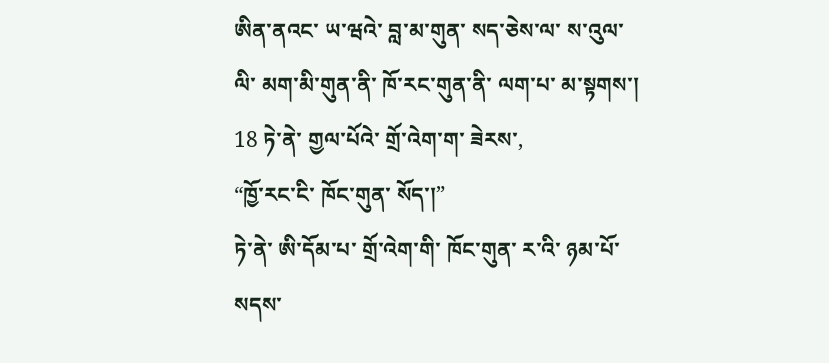ཨིན་ནའང་ ཡ་ཝའེ་ བླ་མ་གུན་ སད་ཅེས་ལ་ ས་འུལ་ལི་ མག་མི་གུན་ནི་ ཁོ་རང་གུན་ནི་ ལག་པ་ མ་སྟགས་།
18 ཏེ་ནེ་ གྱལ་པོའེ་ གྲོ་འེག་ག་ ཟེརས་,
“ཁྱོ་རང་ངི་ ཁོང་གུན་ སོད་།”
ཏེ་ནེ་ ཨི་དོམ་པ་ གྲོ་འེག་གི་ ཁོང་གུན་ ར་འི་ ཉམ་པོ་ སདས་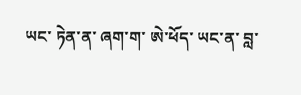ཡང་ ཏེན་ན་ ཞག་ག་ ཨེ་ཕོད་ ཡང་ན་ བླ་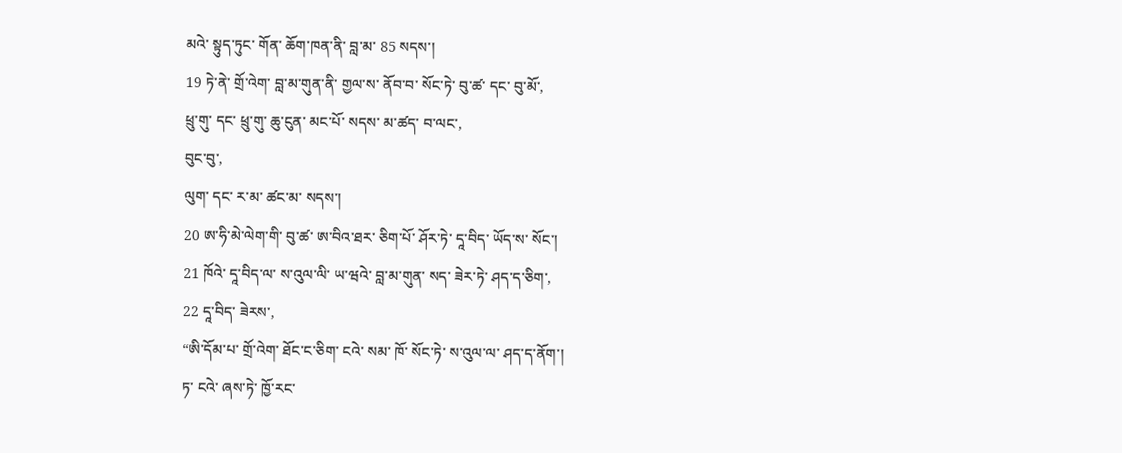མའེ་ སྟུད་ཏུང་ གོན་ ཆོག་ཁན་ནི་ བླ་མ་ 85 སདས་།
19 ཏེ་ནེ་ གྲོ་འེག་ བླ་མ་གུན་ནི་ གྱལ་ས་ ནོབ་བ་ སོང་ཏེ་ བུ་ཚ་ དང་ བུ་མོ་,
ཕྲུ་གུ་ དང་ ཕྲུ་གུ་ ཆུ་ངུན་ མང་པོ་ སདས་ མ་ཚད་ བ་ལང་,
བུང་བུ་,
ལུག་ དང་ ར་མ་ ཚང་མ་ སདས་།
20 ཨ་ཧི་མེ་ལེག་གི་ བུ་ཚ་ ཨ་བིའ་ཐར་ ཅིག་པོ་ ཤོར་ཏེ་ དཱ་བིད་ ཡོད་ས་ སོང་།
21 ཁོའེ་ དཱ་བིད་ལ་ ས་འུལ་ལི་ ཡ་ཝའེ་ བླ་མ་གུན་ སད་ ཟེར་ཏེ་ ཤད་ད་ཅིག་,
22 དཱ་བིད་ ཟེརས་,
“ཨི་དོམ་པ་ གྲོ་འེག་ ཐོང་ང་ཅིག་ ངའེ་ སམ་ ཁོ་ སོང་ཏེ་ ས་འུལ་ལ་ ཤད་ད་ནོག་།
ཏ་ ངའེ་ ཞས་ཏེ་ ཁྱོ་རང་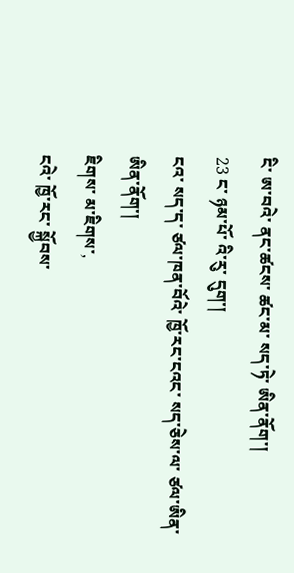ངི་ ཨ་བའེ་ ནང་ཚངས་ ཚང་མ་ སད་ཏེ་ ཨིན་ནོག་།
23 ང་ ཉམ་པོ་ འི་རུ་ དུག་།
ངའ་ སད་ད་ ཙལ་ཁན་བོའེ་ ཁྱོ་རང་ངའང་ སད་ཅེས་ལ་ ཙལ་ཨིན་ ཨིན་ནོག་།
ཇིགས་ མ་ཇིགས་,
ངའེ་ ཁྱོ་རང་ སྐྱོབས་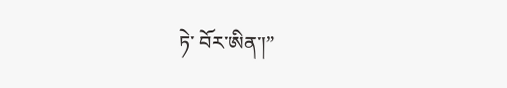ཏེ་ བོར་ཨིན་།”